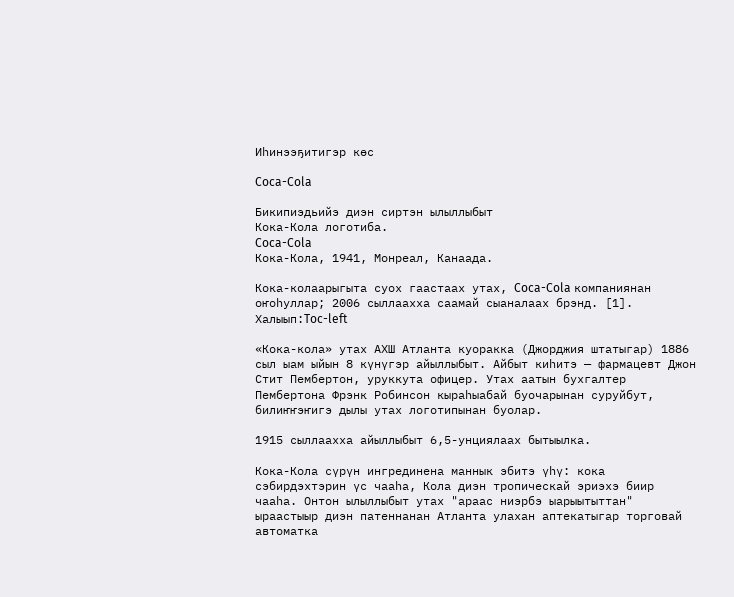Иһинээҕитигэр көс

Coca-Cola

Бикипиэдьийэ диэн сиртэн ылыллыбыт
Кока-Кола логотиба.
Coca-Cola
Кока-Кола, 1941, Монреал, Канаада.

Кока-колаарыгыта суох гаастаах утах, Coca-Cola компаниянан оҥоһуллар; 2006 сыллаахха саамай сыаналаах брэнд. [1]. Халыып:Toc-left

«Кока-кола» утах АХШ Атланта куоракка (Джорджия штатыгар) 1886 сыл ыам ыйын 8 күнүгэр айыллыбыт. Айбыт киһитэ — фармацевт Джон Стит Пембертон, уруккута офицер. Утах аатын бухгалтер Пембертона Фрэнк Робинсон кыраһыабай буочарынан суруйбут, билиҥҥэҥигэ дылы утах логотипынан буолар.

1915 сыллаахха айыллыбыт 6,5-унциялаах бытыылка.

Кока-Кола сүрүн ингрединена маннык эбитэ үһү: кока сэбирдэхтэрин үс чааһа, Кола диэн тропическай эриэхэ биир чааһа. Онтон ылыллыбыт утах "араас ниэрбэ ыарыытыттан" ыраастыыр диэн патеннанан Атланта улахан аптекатыгар торговай автоматка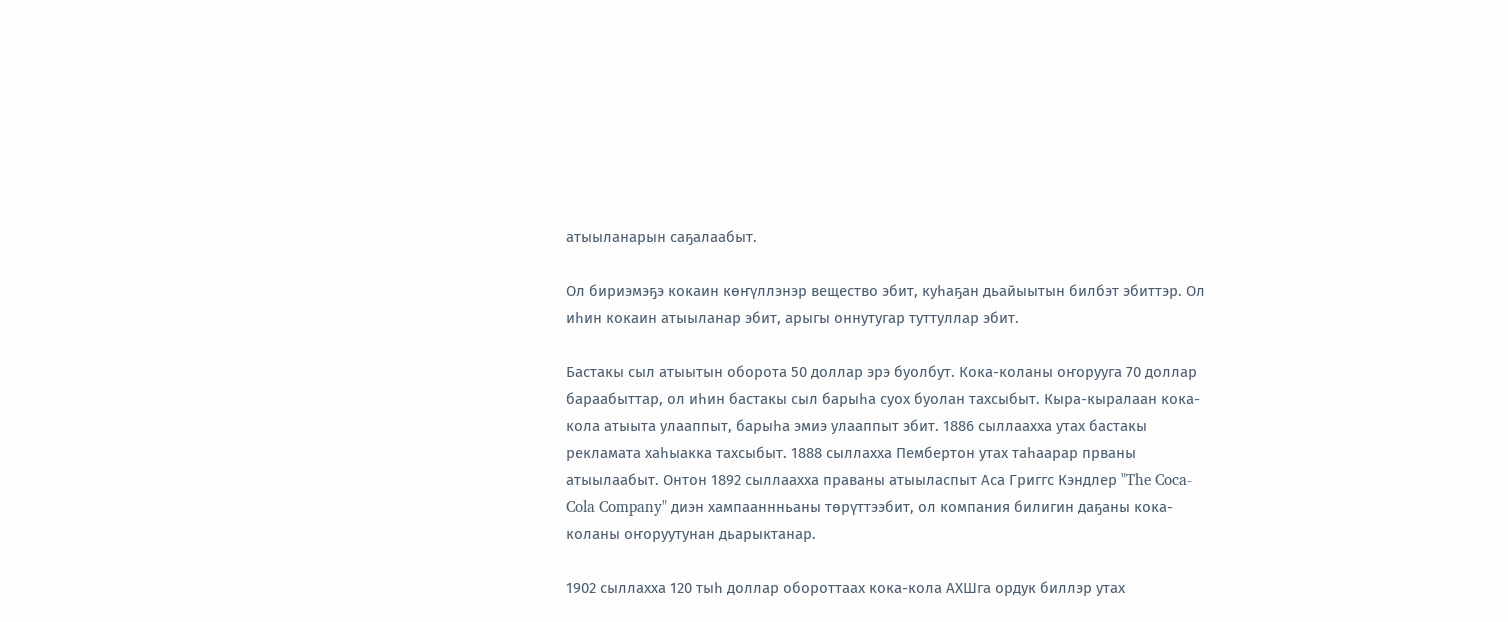атыыланарын саҕалаабыт.

Ол бириэмэҕэ кокаин көҥүллэнэр вещество эбит, куһаҕан дьайыытын билбэт эбиттэр. Ол иһин кокаин атыыланар эбит, арыгы оннутугар туттуллар эбит.

Бастакы сыл атыытын оборота 50 доллар эрэ буолбут. Кока-коланы оҥорууга 70 доллар бараабыттар, ол иһин бастакы сыл барыһа суох буолан тахсыбыт. Кыра-кыралаан кока-кола атыыта улааппыт, барыһа эмиэ улааппыт эбит. 1886 сыллаахха утах бастакы рекламата хаһыакка тахсыбыт. 1888 сыллахха Пембертон утах таһаарар прваны атыылаабыт. Онтон 1892 сыллаахха праваны атыыласпыт Аса Григгс Кэндлер "The Coca-Cola Company" диэн хампааннньаны төрүттээбит, ол компания билигин даҕаны кока-коланы оҥоруутунан дьарыктанар.

1902 сыллахха 120 тыһ доллар обороттаах кока-кола АХШга ордук биллэр утах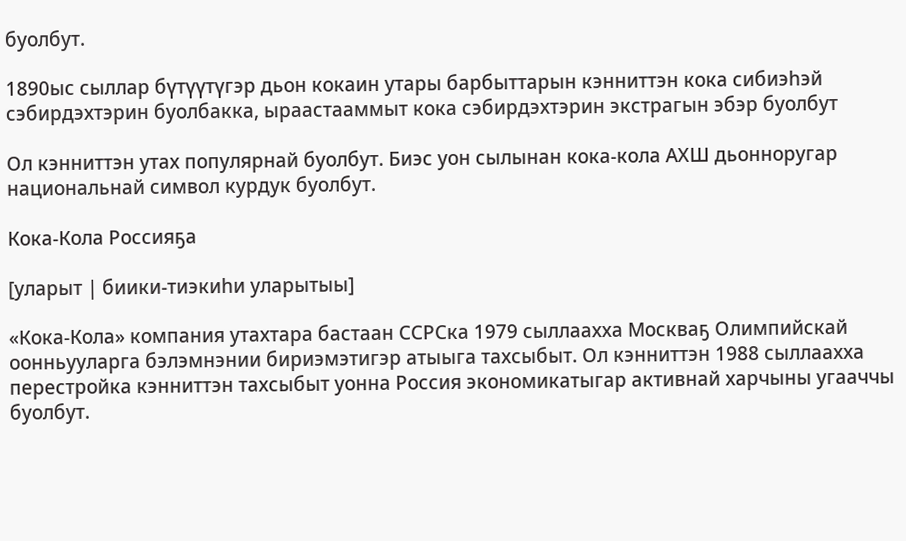буолбут.

1890ыс сыллар бүтүүтүгэр дьон кокаин утары барбыттарын кэнниттэн кока сибиэһэй сэбирдэхтэрин буолбакка, ыраастааммыт кока сэбирдэхтэрин экстрагын эбэр буолбут

Ол кэнниттэн утах популярнай буолбут. Биэс уон сылынан кока-кола АХШ дьонноругар национальнай символ курдук буолбут.

Кока-Кола Россияҕа

[уларыт | биики-тиэкиһи уларытыы]

«Кока-Кола» компания утахтара бастаан ССРСка 1979 сыллаахха Москваҕ Олимпийскай оонньууларга бэлэмнэнии бириэмэтигэр атыыга тахсыбыт. Ол кэнниттэн 1988 сыллаахха перестройка кэнниттэн тахсыбыт уонна Россия экономикатыгар активнай харчыны угааччы буолбут.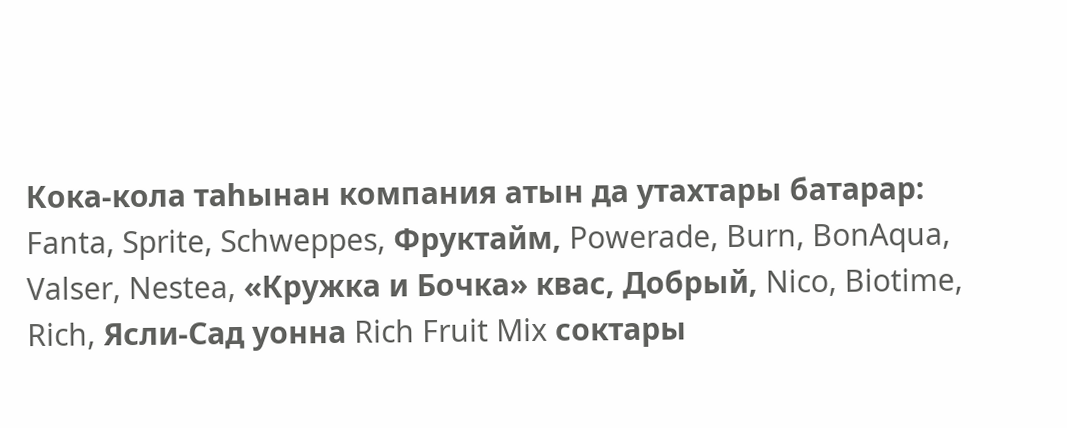Кока-кола таһынан компания атын да утахтары батарар: Fanta, Sprite, Schweppes, Фруктайм, Powerade, Burn, BonAqua, Valser, Nestea, «Кружка и Бочка» квас, Добрый, Nico, Biotime, Rich, Ясли-Сад уонна Rich Fruit Mix соктары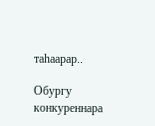таһаарар..

Обургу конкуреннара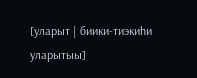[уларыт | биики-тиэкиһи уларытыы]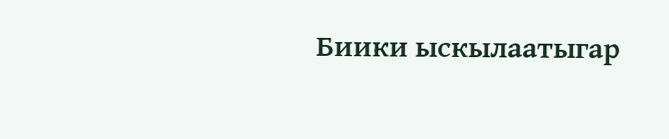Биики ыскылаатыгар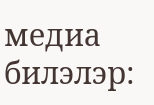медиа билэлэр: